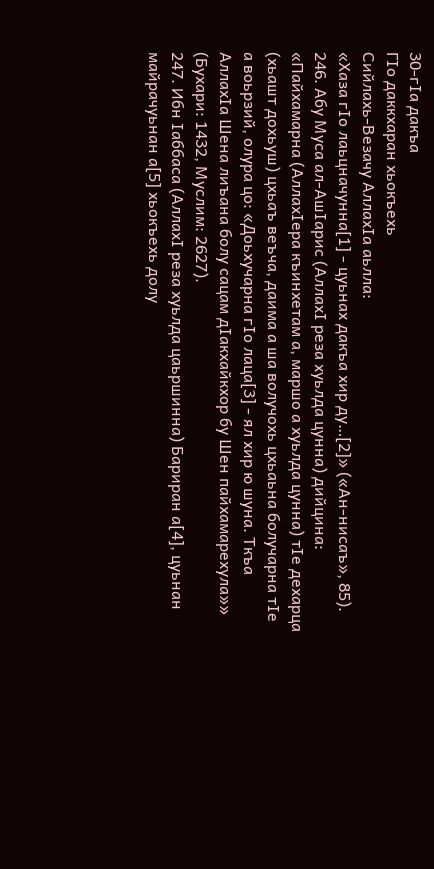30-гIа дакъа
ГIо даккхаран хьокъехь
Сийлахь-Везачу АллахIа аьлла:
«Хаза гIо лаьцначунна[1] - цуьнах дакъа хир ду…[2]» («Ан-нисаъ», 85).
246. Абу Муса ал-АшIарис (АллахI реза хуьлда цунна) дийцина: «Пайхамарна (АллахIера къинхетам а, маршо а хуьлда цунна) тIе дехарца (хьашт дохьуш) цхьаъ веъча, даима а ша волучохь цхьаьна болучарна тIе а воьрзий, олура цо: «Доьхучарна гIо лаца[3] - ял хир ю шуна. Ткъа АллахIа Шена лиъана болу сацам дIакхайкхор бу Шен пайхамарехула»» (Бухари: 1432, Муслим: 2627).
247. Ибн Iаббаса (АллахI реза хуьлда цаьршинна) Бариран а[4], цуьнан майрачуьнан а[5] хьокъехь долу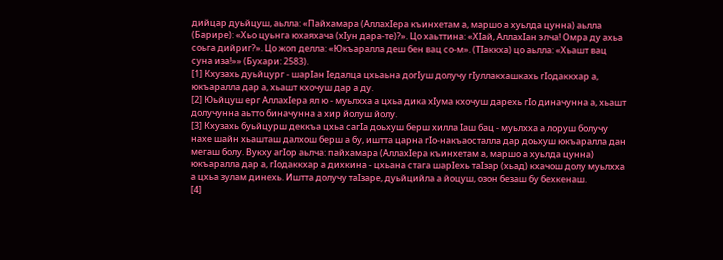дийцар дуьйцуш, аьлла: «Пайхамара (АллахIера къинхетам а, маршо а хуьлда цунна) аьлла (Барире): «Хьо цуьнга юхаяхача (хIун дара-те)?». Цо хаьттина: «ХIай, АллахIан элча! Омра ду ахьа соьга дийриг?». Цо жоп делла: «Юкъаралла деш бен вац со-м». (ТIаккха) цо аьлла: «Хьашт вац суна иза!»» (Бухари: 2583).
[1] Кхузахь дуьйцург - шарIан Iедалца цхьаьна догIуш долучу гIуллакхашкахь гIодаккхар а, юкъаралла дар а, хьашт кхочуш дар а ду.
[2] Юьйцуш ерг АллахIера ял ю - муьлхха а цхьа дика хIума кхочуш дарехь гIо диначунна а, хьашт долучунна аьтто биначунна а хир йолуш йолу.
[3] Кхузахь буьйцурш деккъа цхьа сагIа доьхуш берш хилла Iаш бац - муьлхха а лоруш болучу нахе шайн хьашташ далхош берш а бу, иштта царна гIо-накъаосталла дар доьхуш юкъаралла дан мегаш болу. Вукху агIор аьлча: пайхамара (АллахIера къинхетам а, маршо а хуьлда цунна) юкъаралла дар а, гIодаккхар а дихкина - цхьана стага шарIехь таIзар (хьад) кхачош долу муьлхха а цхьа зулам динехь. Иштта долучу таIзаре, дуьйцийла а йоцуш, озон безаш бу бехкенаш.
[4]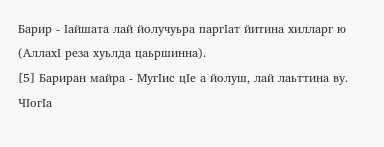Барир - Iайшата лай йолучуьра паргIат йитина хилларг ю (АллахI реза хуьлда цаьршинна).
[5] Бариран майра - МугIис цIе а йолуш, лай лаьттина ву. ЧIогIа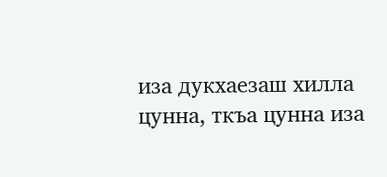иза дукхаезаш хилла цунна, ткъа цунна иза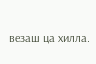везаш ца хилла.